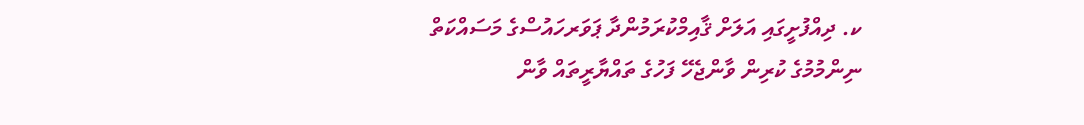ކ. ދިއްފުށީގައި އަލަށް ޤާއިމްކުރަމުންދާ ޕަވަރހައުސްގެ މަސައްކަތް ނިންމުމުގެ ކުރިން ވާންޖެހޭ ފަހުގެ ތައްޔާރީތައް ވާން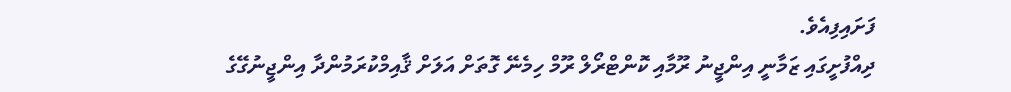ފަށައިފިއެވެ.
ދިއްފުށީގައި ޒަމާނީ އިންޖީނު ރޫމާއި ކޮންޓްރޯލް ރޫމް ހިމެނޭ ގޮތަށް އަލަށް ޤާއިމްކުރަމުންދާ އިންޖީނުގޭގެ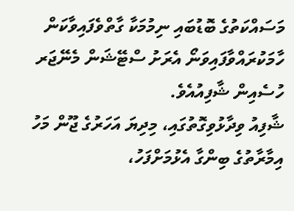މަސައްކަތުގެ ބޮޑުބައި ނިމުމަކާ ގާތްވެފައިވާކަން ހާމަކުރައްވާފައިވަނޯ އެރަށު ސްޓޭޝަން މެނޭޖަރ ހުސެއިން ޝާފިއުއެވެ.
ޝާފިއު ވިދާޅުވިގޮތުގައި، މިދިޔަ އަހަރުގެ ޖޫން މަހު އިމާރާތުގެ ބިންގާ އެޅުމަށްފަހު،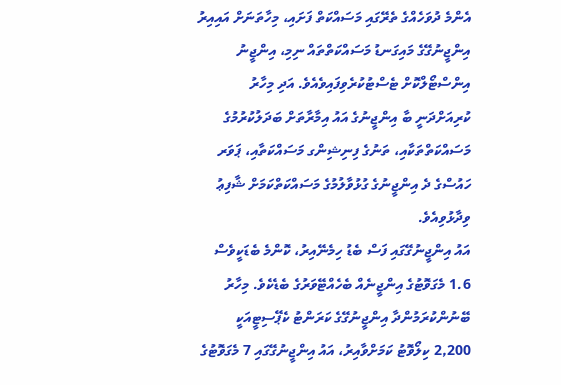އެންމެ ދުވަހެއްގެ ތެރޭގައި މަސައްކަތް ފަށައި، މިހާތަނަށް އައިއިރު އިންޖީނުގޭގެ މައިގަނޑު މަސައްކަތްތައް ނިމި، އިންޖީނު އިންސްޓޯލްކޮށް ޓެސްޓުކުރެވިފައިވެއެވެ. އަދި މިހާރު ކުރިއަށްދަނީ ބާ އިންޖީނުގެ އައު އިމާރާތަށް ބަދަލުކުރުމުގެ މަސައްކަތްތަކާއި، ތަނުގެ ފިނިޝިންގ މަސައްކަތާއި، ޕަވަރ ހައުސްގެ ދެ އިންޖީނުގެ ގުޅުވާލުމުގެ މަސައްކަތްކަމަށް ޝާފިޢު ވިދާޅުވިއެވެ.
އައު އިންޖީނުގޭގައި ފަސް ބެޑު ހިމެނޭއިރު، ކޮންމެ ބެޑަކީވެސް 1.6 މެގަވޮޓުގެ އިންޖީނެއް ބެހެއްޓޭވަރުގެ ބެޑެކެވެ. މިހާރު ބޭނުންކުރަމުންދާ އިންޖީނުގޭގެ ކަރަންޓު ކެޕޭސިޓީއަކީ 2,200 ކިލޯވޮޓު ކަމަށްވާއިރު، އައު އިންޖީނުގޭގައި 7 މެގަވޮޓުގެ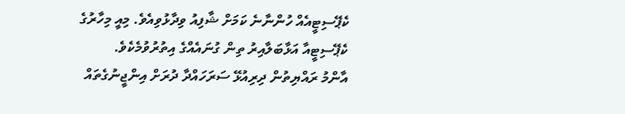ކެޕޭސިޓީއެއް ހުންނާނެ ކަމަށް ޝާފިއު ވިދާޅުވިއެވެ. މިއީ މިހާރުގެ ކެޕޭސިޓީއާ އަޅާބަލާއިރު ތިން ގުނައެއްގެ އިތުރުވުމެކެވެ.
އާންމު ރައްޔިތުން ދިރިއުޅޭ ސަރަހައްދާ ދުރަށް އިންޖީނުގެތައް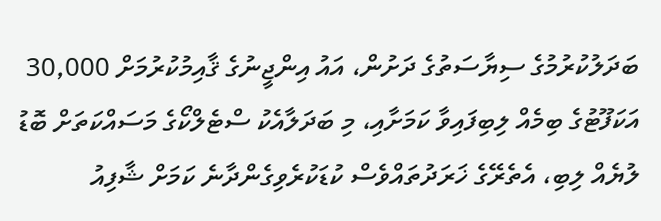ބަދަލުކުރުމުގެ ސިޔާސަތުގެ ދަށުން، އައު އިންޖީނުގެ ޤާއިމުކުރުމަށް 30,000 އަކަފޫޓުގެ ބިމެއް ލިބިފައިވާ ކަމަށާއި، މި ބަދަލާއެކު ސްޓެލްކޯގެ މަސައްކަތަށް ބޮޑު ލުޔެއް ލިބި، އެތެރޭގެ ޚަރަދުތައްވެސް ކުޑަކުރެވިގެންދާނެ ކަމަށް ޝާފިއު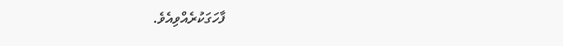ފާހަގަކުރެއްވިއެވެ.